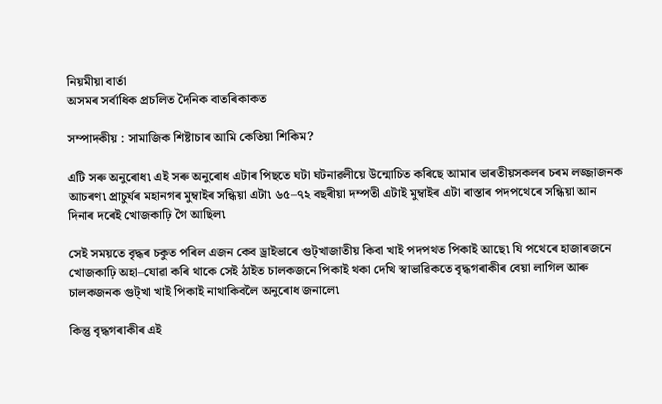নিয়মীয়া বাৰ্তা
অসমৰ সৰ্বাধিক প্ৰচলিত দৈনিক বাতৰিকাকত

সম্পাদকীয় : সামাজিক শিষ্টাচাৰ আমি কেতিয়া শিকিম?

এটি সৰু অনুৰোধ৷ এই সৰু অনুৰোধ এটাৰ পিছতে ঘটা ঘটনাৱলীয়ে উন্মোচিত কৰিছে আমাৰ ভাৰতীয়সকলৰ চৰম লজ্জাজনক আচৰণ৷ প্রাচুর্যৰ মহানগৰ মুম্বাইৰ সন্ধিয়া এটা৷ ৬৫–৭২ বছৰীয়া দম্পতী এটাই মুম্বাইৰ এটা ৰাস্তাৰ পদপথেৰে সন্ধিয়া আন দিনাৰ দৰেই খোজকাঢ়ি গৈ আছিল৷

সেই সময়তে বৃদ্ধৰ চকুত পৰিল এজন কেব ড্রাইভাৰে গুট্খাজাতীয় কিবা খাই পদপথত পিকাই আছে৷ যি পথেৰে হাজাৰজনে খোজকাঢ়ি অহা–যোৱা কৰি থাকে সেই ঠাইত চালকজনে পিকাই থকা দেখি স্বাভাৱিকতে বৃদ্ধগৰাকীৰ বেয়া লাগিল আৰু চালকজনক গুট্খা খাই পিকাই নাথাকিবলৈ অনুৰোধ জনালে৷

কিন্তু বৃদ্ধগৰাকীৰ এই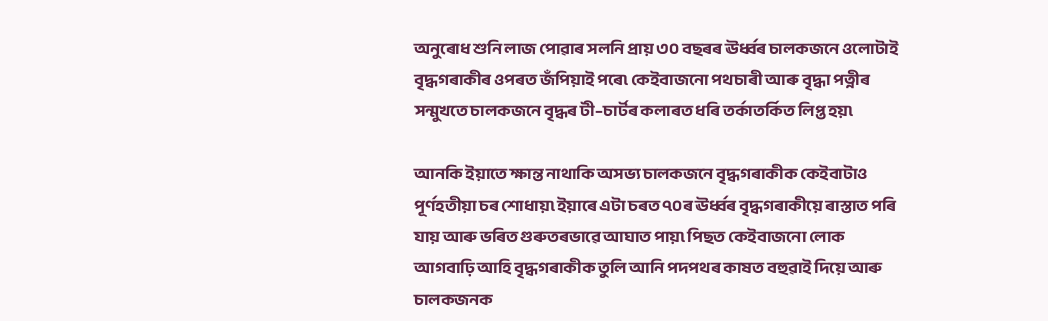অনুৰোধ শুনি লাজ পোৱাৰ সলনি প্রায় ৩০ বছৰৰ ঊর্ধ্বৰ চালকজনে ওলোটাই বৃদ্ধগৰাকীৰ ওপৰত জঁপিয়াই পৰে৷ কেইবাজনো পথচাৰী আৰু বৃদ্ধা পত্নীৰ সন্মুখতে চালকজনে বৃদ্ধৰ টী–চার্টৰ কলাৰত ধৰি তর্কাতর্কিত লিপ্ত হয়৷

আনকি ইয়াতে ক্ষান্ত নাথাকি অসভ্য চালকজনে বৃদ্ধগৰাকীক কেইবাটাও পূর্ণহতীয়া চৰ শোধায়৷ ইয়াৰে এটা চৰত ৭০ৰ ঊর্ধ্বৰ বৃদ্ধগৰাকীয়ে ৰাস্তাত পৰি যায় আৰু ভৰিত গুৰুতৰভাৱে আঘাত পায়৷ পিছত কেইবাজনো লোক আগবাঢ়ি আহি বৃদ্ধগৰাকীক তুলি আনি পদপথৰ কাষত বহুৱাই দিয়ে আৰু চালকজনক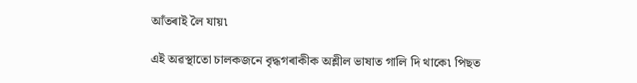আঁতৰাই লৈ যায়৷

এই অৱস্থাতো চালকজনে বৃদ্ধগৰাকীক অশ্লীল ভাষাত গালি দি থাকে৷ পিছত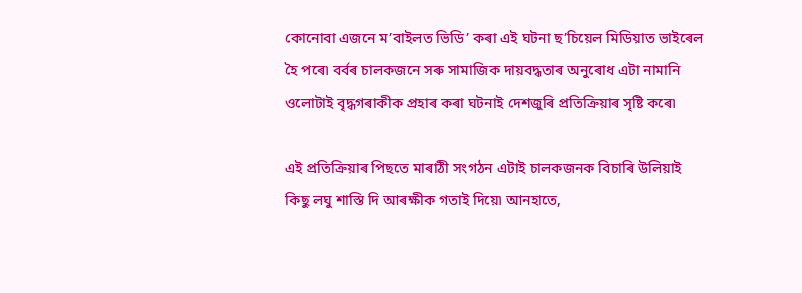কোনোবা এজনে ম’বাইলত ভিডি’ কৰা এই ঘটনা ছ’চিয়েল মিডিয়াত ভাইৰেল হৈ পৰে৷ বর্বৰ চালকজনে সৰু সামাজিক দায়বদ্ধতাৰ অনুৰোধ এটা নামানি ওলোটাই বৃদ্ধগৰাকীক প্রহাৰ কৰা ঘটনাই দেশজুৰি প্রতিক্রিয়াৰ সৃষ্টি কৰে৷

এই প্রতিক্রিয়াৰ পিছতে মাৰাঠী সংগঠন এটাই চালকজনক বিচাৰি উলিয়াই কিছু লঘু শাস্তি দি আৰক্ষীক গতাই দিয়ে৷ আনহাতে,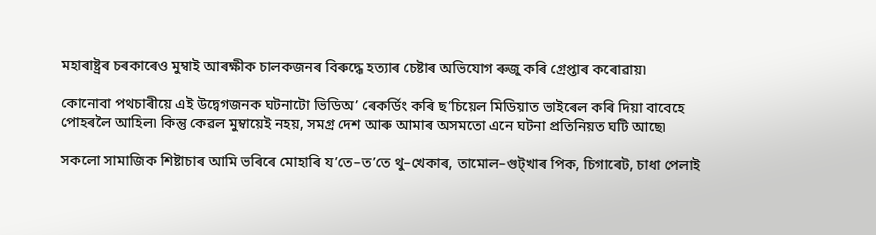মহাৰাষ্ট্রৰ চৰকাৰেও মুম্বাই আৰক্ষীক চালকজনৰ বিৰুদ্ধে হত্যাৰ চেষ্টাৰ অভিযোগ ৰুজু কৰি গ্রেপ্তাৰ কৰোৱায়৷

কোনোবা পথচাৰীয়ে এই উদ্বেগজনক ঘটনাটো ভিডিঅ’ ৰেকর্ডিং কৰি ছ’চিয়েল মিডিয়াত ভাইৰেল কৰি দিয়া বাবেহে পোহৰলৈ আহিল৷ কিন্তু কেৱল মুম্বায়েই নহয়, সমগ্র দেশ আৰু আমাৰ অসমতো এনে ঘটনা প্রতিনিয়ত ঘটি আছে৷

সকলো সামাজিক শিষ্টাচাৰ আমি ভৰিৰে মোহাৰি য’তে–ত’তে থু–খেকাৰ, তামোল–গুট্খাৰ পিক, চিগাৰেট, চাধা পেলাই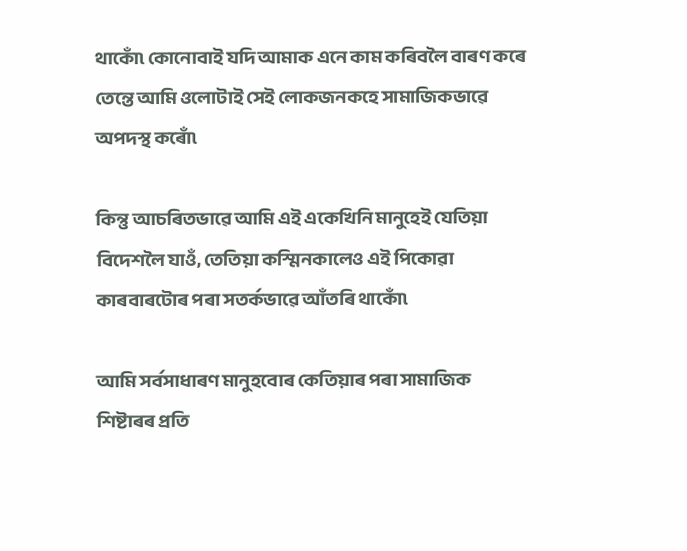থাকোঁ৷ কোনোবাই যদি আমাক এনে কাম কৰিবলৈ বাৰণ কৰে তেন্তে আমি ওলোটাই সেই লোকজনকহে সামাজিকভাৱে অপদস্থ কৰোঁ৷

কিন্তু আচৰিতভাৱে আমি এই একেখিনি মানুহেই যেতিয়া বিদেশলৈ যাওঁ, তেতিয়া কস্মিনকালেও এই পিকোৱা কাৰবাৰটোৰ পৰা সতর্কভাৱে আঁতৰি থাকোঁ৷

আমি সর্বসাধাৰণ মানুহবোৰ কেতিয়াৰ পৰা সামাজিক শিষ্টাৰৰ প্রতি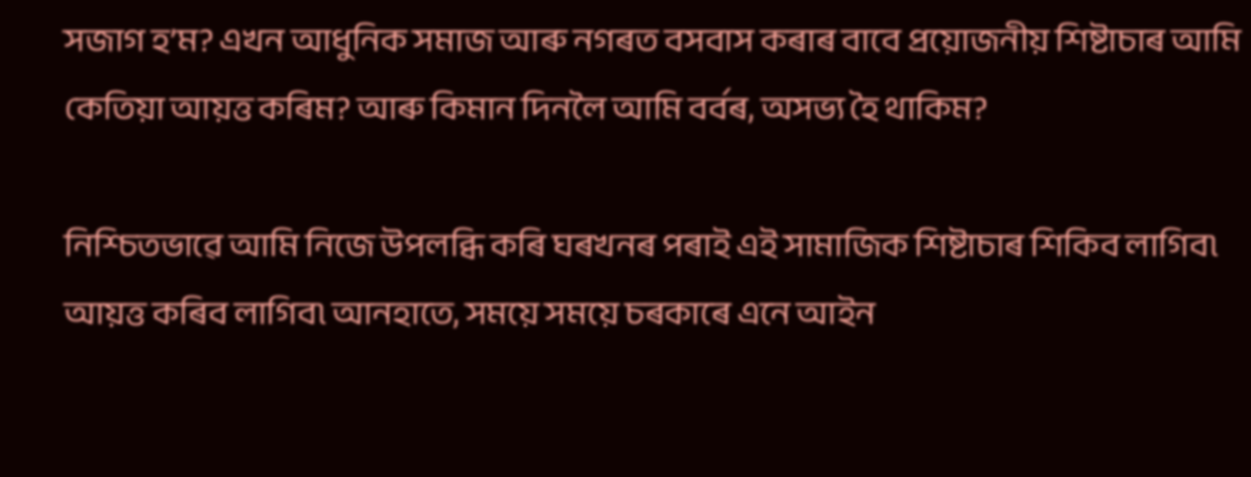সজাগ হ’ম? এখন আধুনিক সমাজ আৰু নগৰত বসবাস কৰাৰ বাবে প্রয়োজনীয় শিষ্টাচাৰ আমি কেতিয়া আয়ত্ত কৰিম? আৰু কিমান দিনলৈ আমি বর্বৰ, অসভ্য হৈ থাকিম?

নিশ্চিতভাৱে আমি নিজে উপলব্ধি কৰি ঘৰখনৰ পৰাই এই সামাজিক শিষ্টাচাৰ শিকিব লাগিব৷ আয়ত্ত কৰিব লাগিব৷ আনহাতে, সময়ে সময়ে চৰকাৰে এনে আইন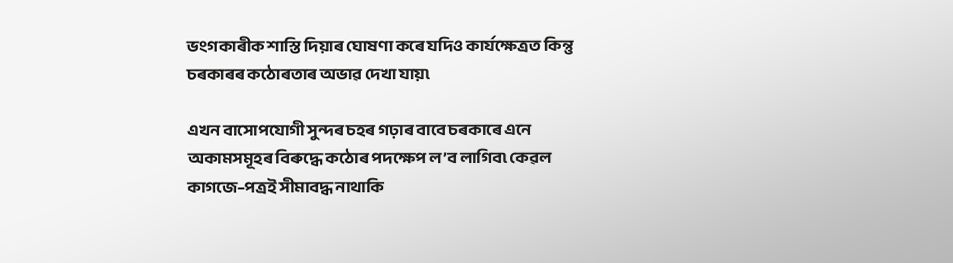ভংগকাৰীক শাস্তি দিয়াৰ ঘোষণা কৰে যদিও কার্যক্ষেত্রত কিন্তু চৰকাৰৰ কঠোৰতাৰ অভাৱ দেখা যায়৷

এখন বাসোপযোগী সুন্দৰ চহৰ গঢ়াৰ বাবে চৰকাৰে এনে অকামসমূহৰ বিৰুদ্ধে কঠোৰ পদক্ষেপ ল’ব লাগিব৷ কেৱল কাগজে–পত্রই সীমাবদ্ধ নাথাকি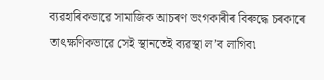ব্যৱহাৰিকভাৱে সামাজিক আচৰণ ভংগকাৰীৰ বিৰুদ্ধে চৰকাৰে তাৎক্ষণিকভাৱে সেই স্থানতেই ব্যৱস্থা ল’ব লাগিব৷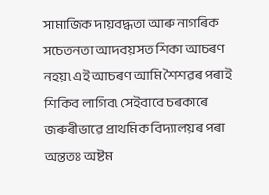সামাজিক দায়বদ্ধতা আৰু নাগৰিক সচেতনতা আদবয়সত শিকা আচৰণ নহয়৷ এই আচৰণ আমি শৈশৱৰ পৰাই শিকিব লাগিব৷ সেইবাবে চৰকাৰে জৰুৰীভাৱে প্রাথমিক বিদ্যালয়ৰ পৰা অন্ততঃ অষ্টম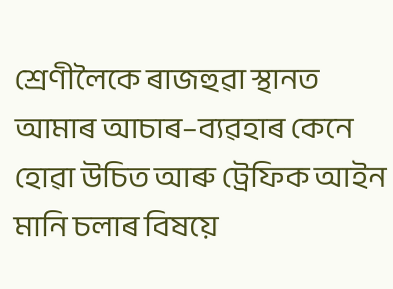শ্রেণীলৈকে ৰাজহুৱা স্থানত আমাৰ আচাৰ–ব্যৱহাৰ কেনে হোৱা উচিত আৰু ট্রেফিক আইন মানি চলাৰ বিষয়ে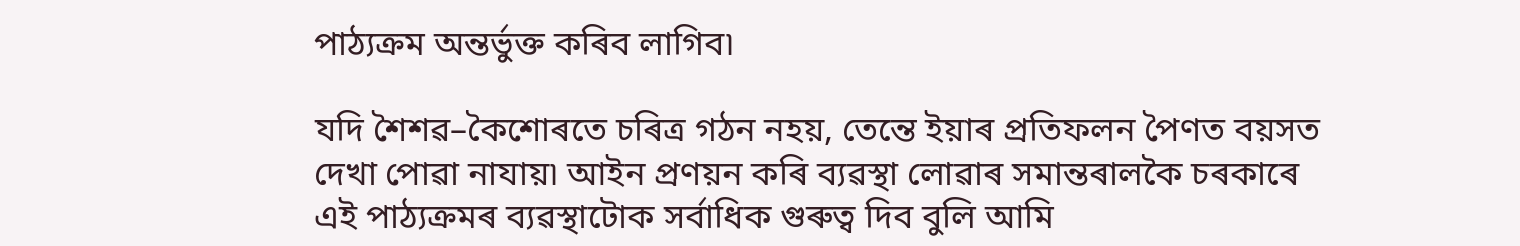পাঠ্যক্রম অন্তর্ভুক্ত কৰিব লাগিব৷

যদি শৈশৱ–কৈশোৰতে চৰিত্র গঠন নহয়, তেন্তে ইয়াৰ প্রতিফলন পৈণত বয়সত দেখা পোৱা নাযায়৷ আইন প্রণয়ন কৰি ব্যৱস্থা লোৱাৰ সমান্তৰালকৈ চৰকাৰে এই পাঠ্যক্রমৰ ব্যৱস্থাটোক সর্বাধিক গুৰুত্ব দিব বুলি আমি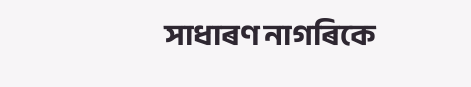সাধাৰণ নাগৰিকে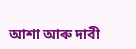আশা আৰু দাবী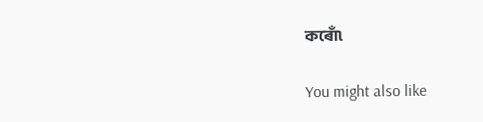কৰোঁ৷

You might also like